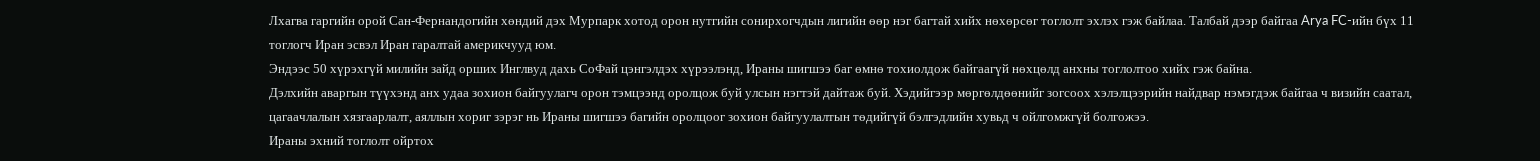Лхагва гаргийн орой Сан-Фернандогийн хөндий дэх Мурпарк хотод орон нутгийн сонирхогчдын лигийн өөр нэг багтай хийх нөхөрсөг тоглолт эхлэх гэж байлаа. Талбай дээр байгаа Arya FC-ийн бүх 11 тоглогч Иран эсвэл Иран гаралтай америкчууд юм.
Эндээс 50 хүрэхгүй милийн зайд орших Инглвуд дахь СоФай цэнгэлдэх хүрээлэнд, Ираны шигшээ баг өмнө тохиолдож байгаагүй нөхцөлд анхны тоглолтоо хийх гэж байна.
Дэлхийн аваргын түүхэнд анх удаа зохион байгуулагч орон тэмцээнд оролцож буй улсын нэгтэй дайтаж буй. Хэдийгээр мөргөлдөөнийг зогсоох хэлэлцээрийн найдвар нэмэгдэж байгаа ч визийн саатал, цагаачлалын хязгаарлалт, аяллын хориг зэрэг нь Ираны шигшээ багийн оролцоог зохион байгуулалтын төдийгүй бэлгэдлийн хувьд ч ойлгомжгүй болгожээ.
Ираны эхний тоглолт ойртох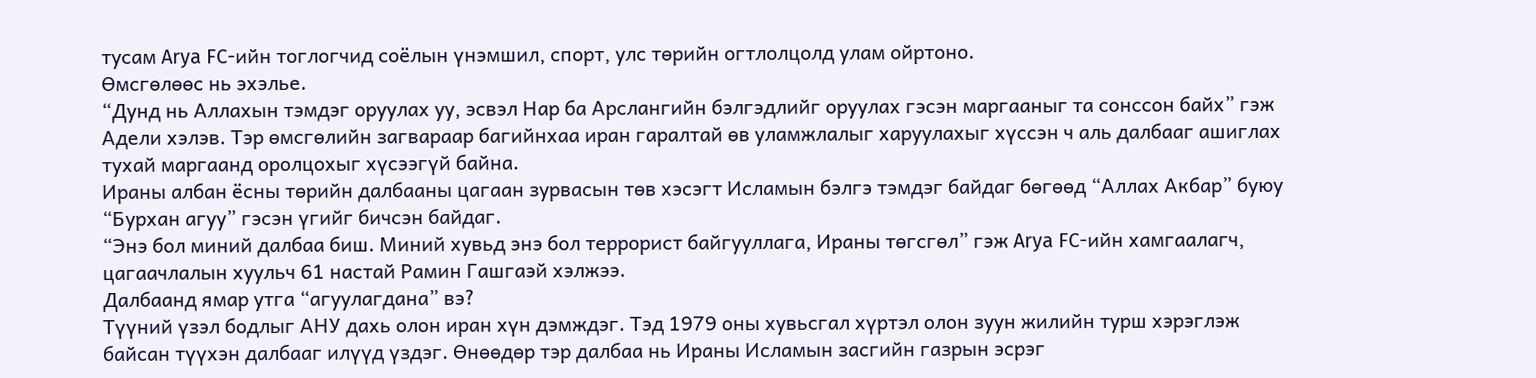тусам Arya FC-ийн тоглогчид соёлын үнэмшил, спорт, улс төрийн огтлолцолд улам ойртоно.
Өмсгөлөөс нь эхэлье.
“Дунд нь Аллахын тэмдэг оруулах уу, эсвэл Нар ба Арслангийн бэлгэдлийг оруулах гэсэн маргааныг та сонссон байх” гэж Адели хэлэв. Тэр өмсгөлийн загвараар багийнхаа иран гаралтай өв уламжлалыг харуулахыг хүссэн ч аль далбааг ашиглах тухай маргаанд оролцохыг хүсээгүй байна.
Ираны албан ёсны төрийн далбааны цагаан зурвасын төв хэсэгт Исламын бэлгэ тэмдэг байдаг бөгөөд “Аллах Акбар” буюу “Бурхан агуу” гэсэн үгийг бичсэн байдаг.
“Энэ бол миний далбаа биш. Миний хувьд энэ бол террорист байгууллага, Ираны төгсгөл” гэж Arya FC-ийн хамгаалагч, цагаачлалын хуульч 61 настай Рамин Гашгаэй хэлжээ.
Далбаанд ямар утга “агуулагдана” вэ?
Түүний үзэл бодлыг АНУ дахь олон иран хүн дэмждэг. Тэд 1979 оны хувьсгал хүртэл олон зуун жилийн турш хэрэглэж байсан түүхэн далбааг илүүд үздэг. Өнөөдөр тэр далбаа нь Ираны Исламын засгийн газрын эсрэг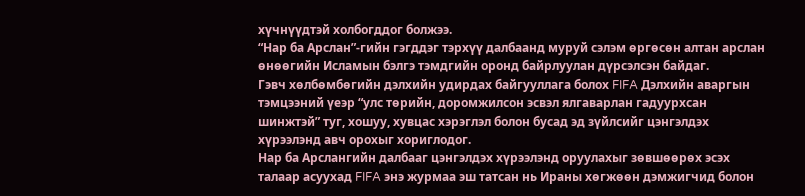хүчнүүдтэй холбогддог болжээ.
“Нар ба Арслан”-гийн гэгддэг тэрхүү далбаанд муруй сэлэм өргөсөн алтан арслан өнөөгийн Исламын бэлгэ тэмдгийн оронд байрлуулан дүрсэлсэн байдаг.
Гэвч хөлбөмбөгийн дэлхийн удирдах байгууллага болох FIFA Дэлхийн аваргын тэмцээний үеэр “улс төрийн, доромжилсон эсвэл ялгаварлан гадуурхсан шинжтэй” туг, хошуу, хувцас хэрэглэл болон бусад эд зүйлсийг цэнгэлдэх хүрээлэнд авч орохыг хориглодог.
Нар ба Арслангийн далбааг цэнгэлдэх хүрээлэнд оруулахыг зөвшөөрөх эсэх талаар асуухад FIFA энэ журмаа эш татсан нь Ираны хөгжөөн дэмжигчид болон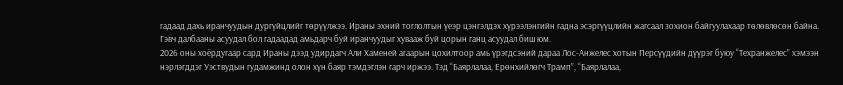гадаад дахь иранчуудын дургүйцлийг төрүүлжээ. Ираны эхний тоглолтын үеэр цэнгэлдэх хүрээлэнгийн гадна эсэргүүцлийн жагсаал зохион байгуулахаар төлөвлөсөн байна.
Гэвч далбааны асуудал бол гадаадад амьдарч буй иранчуудыг хувааж буй цорын ганц асуудал биш юм.
2026 оны хоёрдугаар сард Ираны дээд удирдагч Али Хаменей агаарын цохилтоор амь үрэгдсэний дараа Лос-Анжелес хотын Персүүдийн дүүрэг буюу “Техранжелес” хэмээн нэрлэгддэг Уэствудын гудамжинд олон хүн баяр тэмдэглэн гарч иржээ. Тэд “Баярлалаа, Ерөнхийлөгч Трамп”, “Баярлалаа,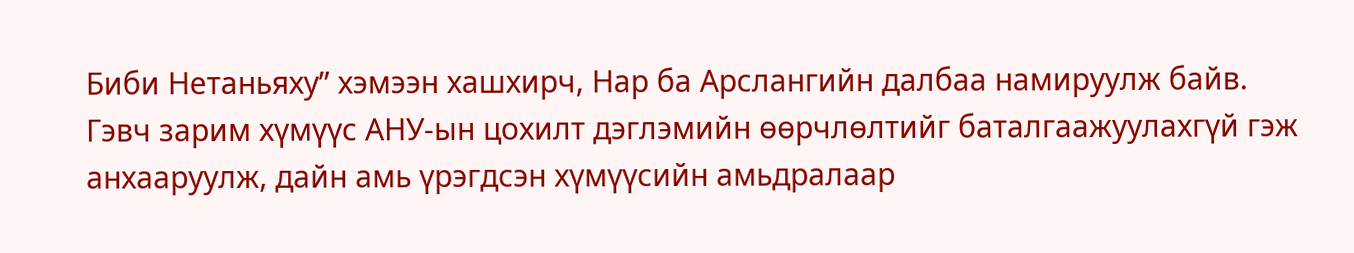Биби Нетаньяху” хэмээн хашхирч, Нар ба Арслангийн далбаа намируулж байв.
Гэвч зарим хүмүүс АНУ-ын цохилт дэглэмийн өөрчлөлтийг баталгаажуулахгүй гэж анхааруулж, дайн амь үрэгдсэн хүмүүсийн амьдралаар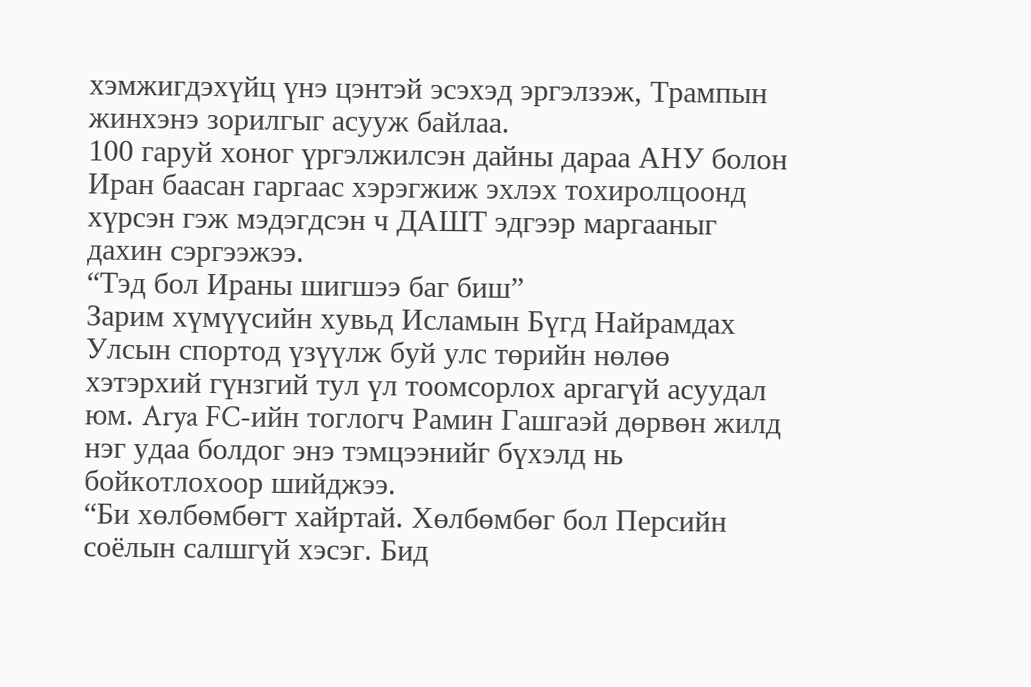хэмжигдэхүйц үнэ цэнтэй эсэхэд эргэлзэж, Трампын жинхэнэ зорилгыг асууж байлаа.
100 гаруй хоног үргэлжилсэн дайны дараа АНУ болон Иран баасан гаргаас хэрэгжиж эхлэх тохиролцоонд хүрсэн гэж мэдэгдсэн ч ДАШТ эдгээр маргааныг дахин сэргээжээ.
“Тэд бол Ираны шигшээ баг биш”
Зарим хүмүүсийн хувьд Исламын Бүгд Найрамдах Улсын спортод үзүүлж буй улс төрийн нөлөө хэтэрхий гүнзгий тул үл тоомсорлох аргагүй асуудал юм. Arya FC-ийн тоглогч Рамин Гашгаэй дөрвөн жилд нэг удаа болдог энэ тэмцээнийг бүхэлд нь бойкотлохоор шийджээ.
“Би хөлбөмбөгт хайртай. Хөлбөмбөг бол Персийн соёлын салшгүй хэсэг. Бид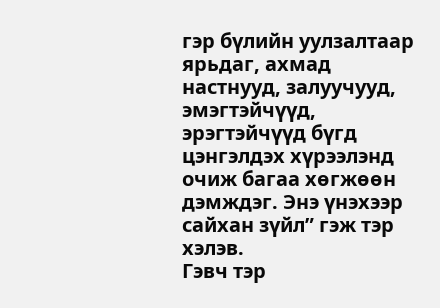гэр бүлийн уулзалтаар ярьдаг, ахмад настнууд, залуучууд, эмэгтэйчүүд, эрэгтэйчүүд бүгд цэнгэлдэх хүрээлэнд очиж багаа хөгжөөн дэмждэг. Энэ үнэхээр сайхан зүйл” гэж тэр хэлэв.
Гэвч тэр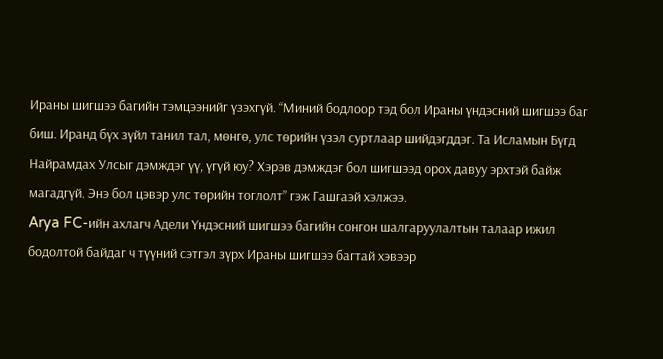Ираны шигшээ багийн тэмцээнийг үзэхгүй. “Миний бодлоор тэд бол Ираны үндэсний шигшээ баг биш. Иранд бүх зүйл танил тал, мөнгө, улс төрийн үзэл суртлаар шийдэгддэг. Та Исламын Бүгд Найрамдах Улсыг дэмждэг үү, үгүй юу? Хэрэв дэмждэг бол шигшээд орох давуу эрхтэй байж магадгүй. Энэ бол цэвэр улс төрийн тоглолт” гэж Гашгаэй хэлжээ.
Arya FC-ийн ахлагч Адели Үндэсний шигшээ багийн сонгон шалгаруулалтын талаар ижил бодолтой байдаг ч түүний сэтгэл зүрх Ираны шигшээ багтай хэвээр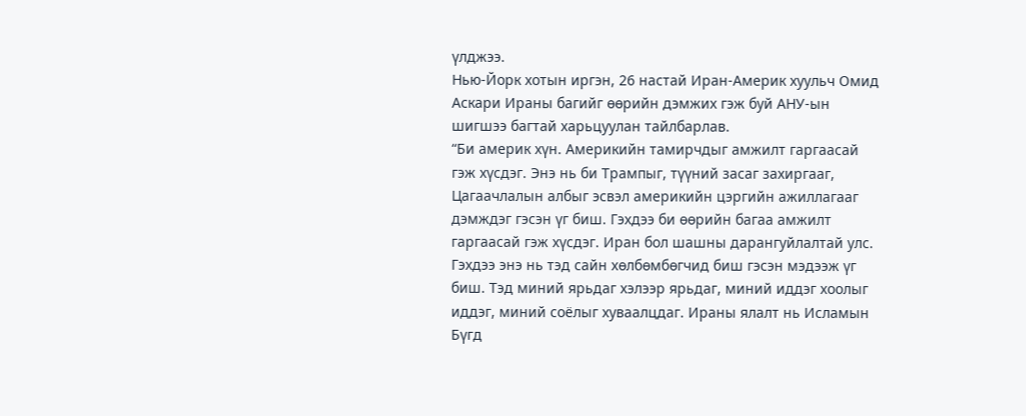үлджээ.
Нью-Йорк хотын иргэн, 26 настай Иран-Америк хуульч Омид Аскари Ираны багийг өөрийн дэмжих гэж буй АНУ-ын шигшээ багтай харьцуулан тайлбарлав.
“Би америк хүн. Америкийн тамирчдыг амжилт гаргаасай гэж хүсдэг. Энэ нь би Трампыг, түүний засаг захиргааг, Цагаачлалын албыг эсвэл америкийн цэргийн ажиллагааг дэмждэг гэсэн үг биш. Гэхдээ би өөрийн багаа амжилт гаргаасай гэж хүсдэг. Иран бол шашны дарангуйлалтай улс. Гэхдээ энэ нь тэд сайн хөлбөмбөгчид биш гэсэн мэдээж үг биш. Тэд миний ярьдаг хэлээр ярьдаг, миний иддэг хоолыг иддэг, миний соёлыг хуваалцдаг. Ираны ялалт нь Исламын Бүгд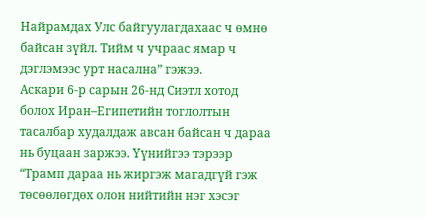Найрамдах Улс байгуулагдахаас ч өмнө байсан зүйл. Тийм ч учраас ямар ч дэглэмээс урт насална” гэжээ.
Аскари 6-р сарын 26-нд Сиэтл хотод болох Иран–Египетийн тоглолтын тасалбар худалдаж авсан байсан ч дараа нь буцаан заржээ. Үүнийгээ тэрээр “Трамп дараа нь жиргэж магадгүй гэж төсөөлөгдөх олон нийтийн нэг хэсэг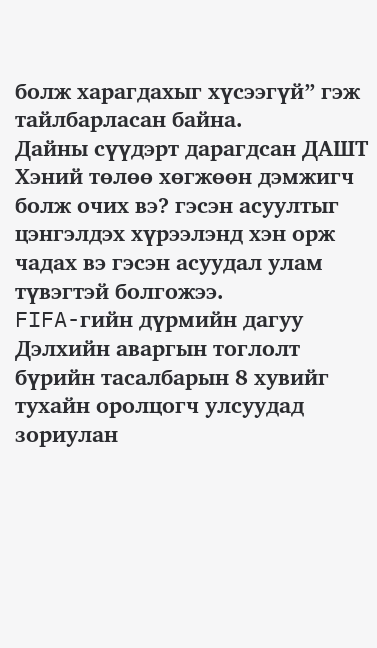болж харагдахыг хүсээгүй” гэж тайлбарласан байна.
Дайны сүүдэрт дарагдсан ДАШТ
Хэний төлөө хөгжөөн дэмжигч болж очих вэ? гэсэн асуултыг цэнгэлдэх хүрээлэнд хэн орж чадах вэ гэсэн асуудал улам түвэгтэй болгожээ.
FIFA-гийн дүрмийн дагуу Дэлхийн аваргын тоглолт бүрийн тасалбарын 8 хувийг тухайн оролцогч улсуудад зориулан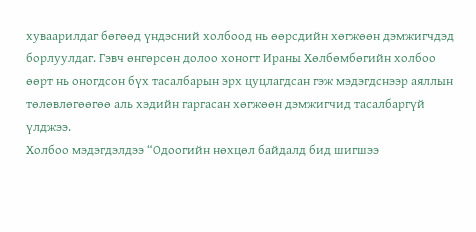хуваарилдаг бөгөөд үндэсний холбоод нь өөрсдийн хөгжөөн дэмжигчдэд борлуулдаг. Гэвч өнгөрсөн долоо хоногт Ираны Хөлбөмбөгийн холбоо өөрт нь оногдсон бүх тасалбарын эрх цуцлагдсан гэж мэдэгдснээр аяллын төлөвлөгөөгөө аль хэдийн гаргасан хөгжөөн дэмжигчид тасалбаргүй үлджээ.
Холбоо мэдэгдэлдээ “Одоогийн нөхцөл байдалд бид шигшээ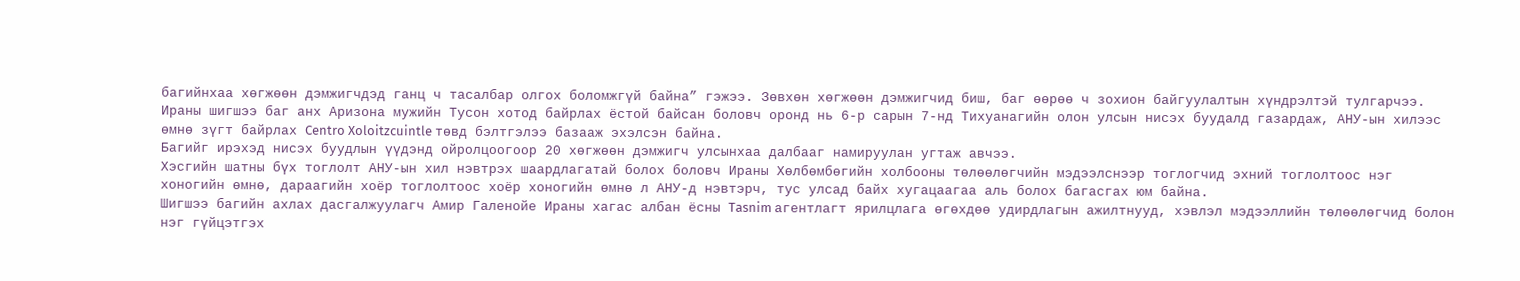багийнхаа хөгжөөн дэмжигчдэд ганц ч тасалбар олгох боломжгүй байна” гэжээ. Зөвхөн хөгжөөн дэмжигчид биш, баг өөрөө ч зохион байгуулалтын хүндрэлтэй тулгарчээ.
Ираны шигшээ баг анх Аризона мужийн Тусон хотод байрлах ёстой байсан боловч оронд нь 6-р сарын 7-нд Тихуанагийн олон улсын нисэх буудалд газардаж, АНУ-ын хилээс өмнө зүгт байрлах Centro Xoloitzcuintle төвд бэлтгэлээ базааж эхэлсэн байна.
Багийг ирэхэд нисэх буудлын үүдэнд ойролцоогоор 20 хөгжөөн дэмжигч улсынхаа далбааг намируулан угтаж авчээ.
Хэсгийн шатны бүх тоглолт АНУ-ын хил нэвтрэх шаардлагатай болох боловч Ираны Хөлбөмбөгийн холбооны төлөөлөгчийн мэдээлснээр тоглогчид эхний тоглолтоос нэг хоногийн өмнө, дараагийн хоёр тоглолтоос хоёр хоногийн өмнө л АНУ-д нэвтэрч, тус улсад байх хугацаагаа аль болох багасгах юм байна.
Шигшээ багийн ахлах дасгалжуулагч Амир Галенойе Ираны хагас албан ёсны Tasnim агентлагт ярилцлага өгөхдөө удирдлагын ажилтнууд, хэвлэл мэдээллийн төлөөлөгчид болон нэг гүйцэтгэх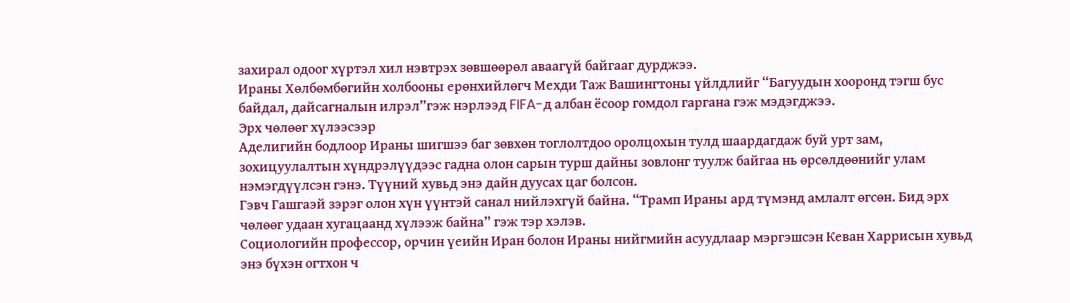захирал одоог хүртэл хил нэвтрэх зөвшөөрөл аваагүй байгааг дурджээ.
Ираны Хөлбөмбөгийн холбооны ерөнхийлөгч Мехди Таж Вашингтоны үйлдлийг “Багуудын хооронд тэгш бус байдал, дайсагналын илрэл”гэж нэрлээд FIFA-д албан ёсоор гомдол гаргана гэж мэдэгджээ.
Эрх чөлөөг хүлээсээр
Аделигийн бодлоор Ираны шигшээ баг зөвхөн тоглолтдоо оролцохын тулд шаардагдаж буй урт зам, зохицуулалтын хүндрэлүүдээс гадна олон сарын турш дайны зовлонг туулж байгаа нь өрсөлдөөнийг улам нэмэгдүүлсэн гэнэ. Түүний хувьд энэ дайн дуусах цаг болсон.
Гэвч Гашгаэй зэрэг олон хүн үүнтэй санал нийлэхгүй байна. “Трамп Ираны ард түмэнд амлалт өгсөн. Бид эрх чөлөөг удаан хугацаанд хүлээж байна” гэж тэр хэлэв.
Социологийн профессор, орчин үеийн Иран болон Ираны нийгмийн асуудлаар мэргэшсэн Кеван Харрисын хувьд энэ бүхэн огтхон ч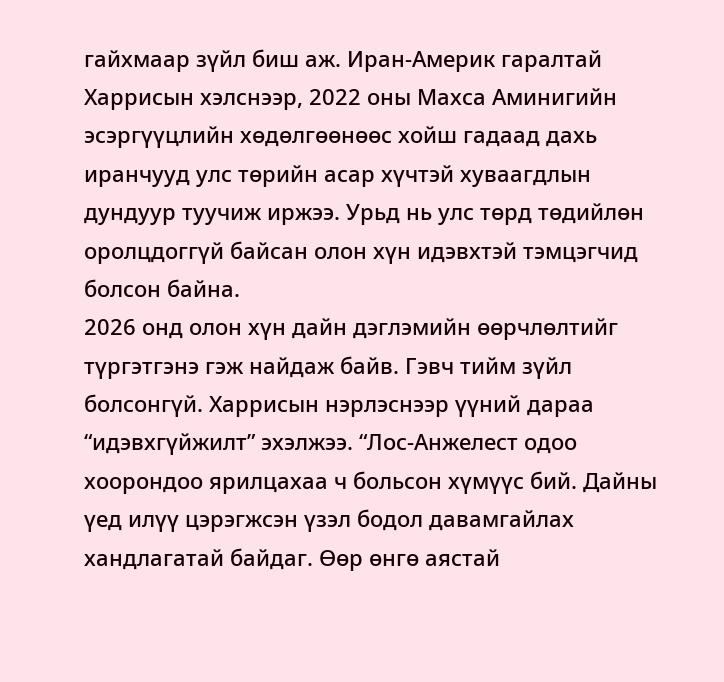гайхмаар зүйл биш аж. Иран-Америк гаралтай Харрисын хэлснээр, 2022 оны Махса Аминигийн эсэргүүцлийн хөдөлгөөнөөс хойш гадаад дахь иранчууд улс төрийн асар хүчтэй хуваагдлын дундуур туучиж иржээ. Урьд нь улс төрд төдийлөн оролцдоггүй байсан олон хүн идэвхтэй тэмцэгчид болсон байна.
2026 онд олон хүн дайн дэглэмийн өөрчлөлтийг түргэтгэнэ гэж найдаж байв. Гэвч тийм зүйл болсонгүй. Харрисын нэрлэснээр үүний дараа “идэвхгүйжилт” эхэлжээ. “Лос-Анжелест одоо хоорондоо ярилцахаа ч больсон хүмүүс бий. Дайны үед илүү цэрэгжсэн үзэл бодол давамгайлах хандлагатай байдаг. Өөр өнгө аястай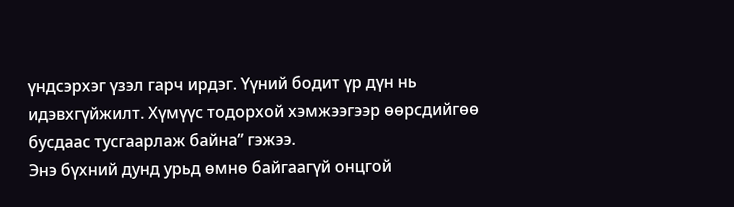үндсэрхэг үзэл гарч ирдэг. Үүний бодит үр дүн нь идэвхгүйжилт. Хүмүүс тодорхой хэмжээгээр өөрсдийгөө бусдаас тусгаарлаж байна” гэжээ.
Энэ бүхний дунд урьд өмнө байгаагүй онцгой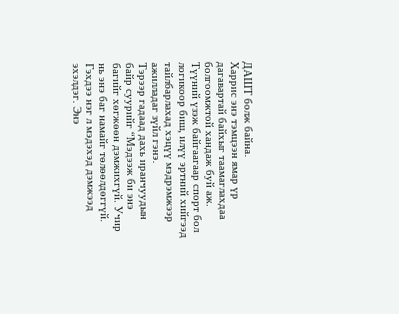ДАШТ болж байна.
Харрис энэ тэмцээн ямар үр дагавартай байхыг таамаглахдаа болгоомжтой хандаж буй аж. Түүний үзэж байгаагаар спорт бол логикоор биш, илүү эртний хийгээд тайлбарлахад хэцүү мэдрэмжээр ажилладаг зүйл гэнэ.
Тэрээр гадаад дахь иранчуудын байр суурийг “Мэдээж би энэ багийг хөгжөөн дэмжихгүй. Учир нь энэ баг намайг төлөөлдөггүй. Гэхдээ нэг л мэдэхэд дэмжээд эхэлдэг. Энэ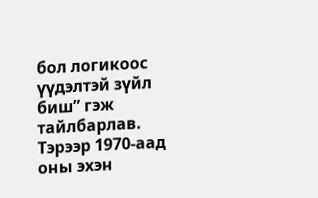бол логикоос үүдэлтэй зүйл биш” гэж тайлбарлав.
Тэрээр 1970-аад оны эхэн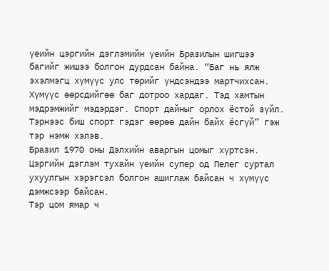үеийн цэргийн дэглэмийн үеийн Бразилын шигшээ багийг жишээ болгон дурдсан байна. “Баг нь ялж эхэлмэгц хүмүүс улс төрийг үндсэндээ мартчихсан. Хүмүүс өөрсдийгөө баг дотроо хардаг. Тэд хамтын мэдрэмжийг мэдэрдэг. Спорт дайныг орлох ёстой зүйл. Тэрнээс биш спорт гэдэг өөрөө дайн байх ёсгүй” гэж тэр нэмж хэлэв.
Бразил 1970 оны Дэлхийн аваргын цомыг хүртсэн. Цэргийн дэглэм тухайн үеийн супер од Пелег суртал ухуулгын хэрэгсэл болгон ашиглаж байсан ч хүмүүс дэмжсээр байсан.
Тэр цом ямар ч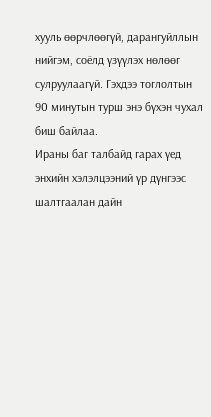хууль өөрчлөөгүй, дарангуйллын нийгэм, соёлд үзүүлэх нөлөөг сулруулаагүй. Гэхдээ тоглолтын 90 минутын турш энэ бүхэн чухал биш байлаа.
Ираны баг талбайд гарах үед энхийн хэлэлцээний үр дүнгээс шалтгаалан дайн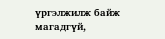үргэлжилж байж магадгүй,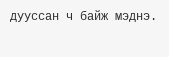дууссан ч байж мэднэ.